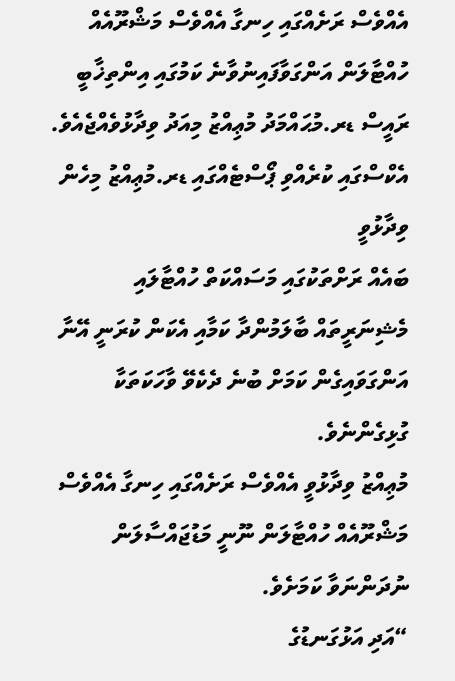އެއްވެސް ރަށެއްގައި ހިނގާ އެއްވެސް މަޝްރޫއެއް ހުއްޓާލަން އަންގަވާފައިނުވާނެ ކަމުގައި އިންތިޚާބީ ރައީސް ޑރ.މުޙައްމަދު މުޢިއްޒު މިއަދު ވިދާޅުވެއްޖެއެވެ.
އެކްސްގައި ކުރެއްވި ޕޯސްޓެއްގައި ޑރ.މުޢިއްޒު މިހެން ވިދާޅުވީ
ބައެއް ރަށްތަކުގައި މަސައްކަތް ހުއްޓާލައި މެޝިނަރީތައް ބާލަމުންދާ ކަމާއި އެކަން ކުރަނީ އޭނާ އަންގަވައިގެން ކަމަށް ބުނެ ދެކެވޭ ވާހަކަތަކާ ގުޅިގެންނެވެ.
މުޢިއްޒު ވިދާޅުވީ އެއްވެސް ރަށެއްގައި ހިނގާ އެއްވެސް މަޝްރޫއެއް ހުއްޓާލަން ނޫނީ މަޑުޖައްސާލަން ނުދަންނަވާ ކަމަށެވެ.
“އަދި އަޅުގަނޑުގެ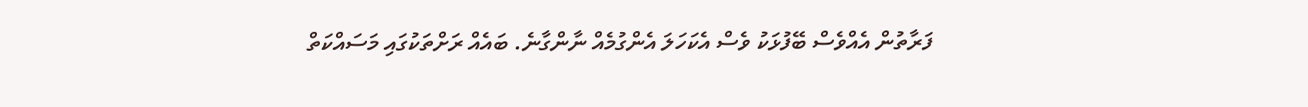ފަރާތުން އެއްވެސް ބޭފުޅަކު ވެސް އެކަހަލަ އެންގުމެއް ނާންގާނެ. ބައެއް ރަށްތަކުގައި މަސައްކަތް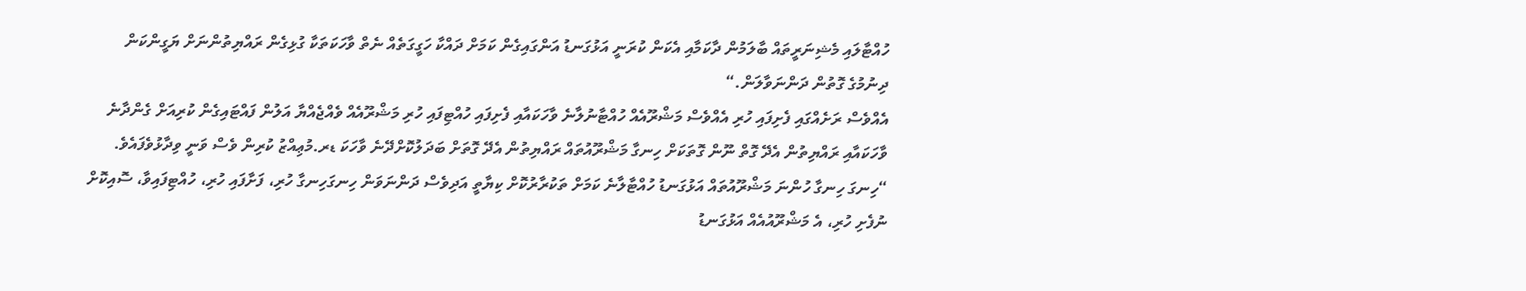ހުއްޓާލައި މެޝިނަރީތައް ބާލަމުން ދާކަމާއި އެކަން ކުރަނީ އަޅުގަނޑު އަންގައިގެން ކަމަށް ދައްކާ ހަގީގަތެއް ނެތް ވާހަކަތަކާ ގުޅިގެން ރައްޔިތުންނަށް ޔަގީންކަން ދިނުމުގެ ގޮތުން ދަންނަވާލަން.“
އެއްވެސް ރަށެއްގައި ފެށިފައި ހުރި އެއްވެސް މަޝްރޫއެއް ހުއްޓާނުލާނެ ވާހަކައާއި ފެށިފައި ހުއްޓިފައި ހުރި މަޝްރޫއެއް ވެއްޖެއްޔާ އަލުން ފައްޓައިގެން ކުރިއަށް ގެންދާނެ ވާހަކައާއި ރައްޔިތުން އެދޭ ގޮތް ނޫން ގޮތަކަށް ހިނގާ މަޝްރޫއުތައް ރައްޔިތުން އެދޭ ގޮތަށް ބަދަލުކޮށްދޭނެ ވާހަކަ ޑރ.މުޢިއްޒު ކުރިން ވެސް ވަނީ ވިދާޅުވެފައެވެ.
“ހިނގަ ހިނގާ ހުންނަ މަޝްރޫއުތައް އަޅުގަނޑު ހުއްޓާލާނެ ކަމަށް ތަކުރާރުކޮށް ކިޔާތީ އަދިވެސް ދަންނަވަން ހިނގަހިނގާ ހުރި، ފަށާފައި ހުރި، ހުއްޓިފައިވާ، ސޮއިކޮށް ނުފެށި ހުރި، އެ މަޝްރޫއުއެއް އަޅުގަނޑު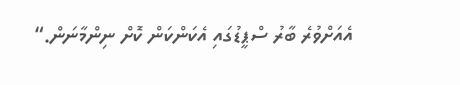އެއަށްވުރެ ބާރު ސްޕީޑުގައި އެކަންކަން ކޮށް ނިންމާނަން.“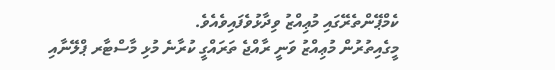ކެމްޕޭންތެރޭގައި މުޢިއްޒު ވިދާޅުވެފައިވެއެވެ.
މީގެއިތުރުން މުޢިއްޒު ވަނީ ރާއްޖެ ތަރައްގީ ކުރާނެ މުޅި މާސްޓާރ ޕްލޭނާއި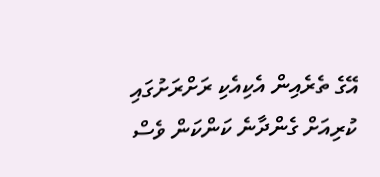އޭގެ ތެރެއިން އެކިއެކި ރަށްރަށުގައި ކުރިއަށް ގެންދާނެ ކަންކަން ވެސް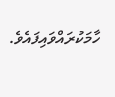ހާމަކުރައްވައިފައެވެ.